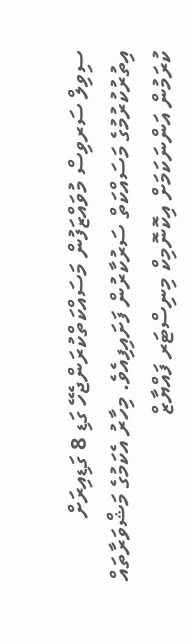ސިވިލް ސަރވިސް މުވައްޒަފުން މަސައްކަތްކުރަންޖެހޭ ގަޑި 8 ގަޑިއިރަށް އިތުރުކުރުމުގެ މަސައްކަތް ސަރުކާރުން ފަށައިފިއެވެ. މިހާރު އެކަމުގެ މަޝްވަރާތައް ކުރަމުން އަންނަކަމަށް އިކޮނޮމިކް މިނިސްޓަރ ފައްޔާޒް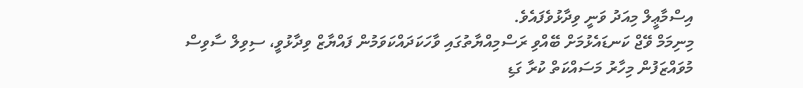އިސްމާޢީލް މިއަދު ވަނީ ވިދާޅުވެފައެވެ.
މިނިމަމް ވޭޖް ކަނޑައެޅުމަށް ބޭއްވި ރަސްމިއްޔާތުގައި ވާހަކަދައްކަވަމުން ފައްޔާޒް ވިދާޅުވީ، ސިވިލް ސާވިސް މުވައްޒަފުން މިހާރު މަސައްކަތް ކުރާ ގަޑި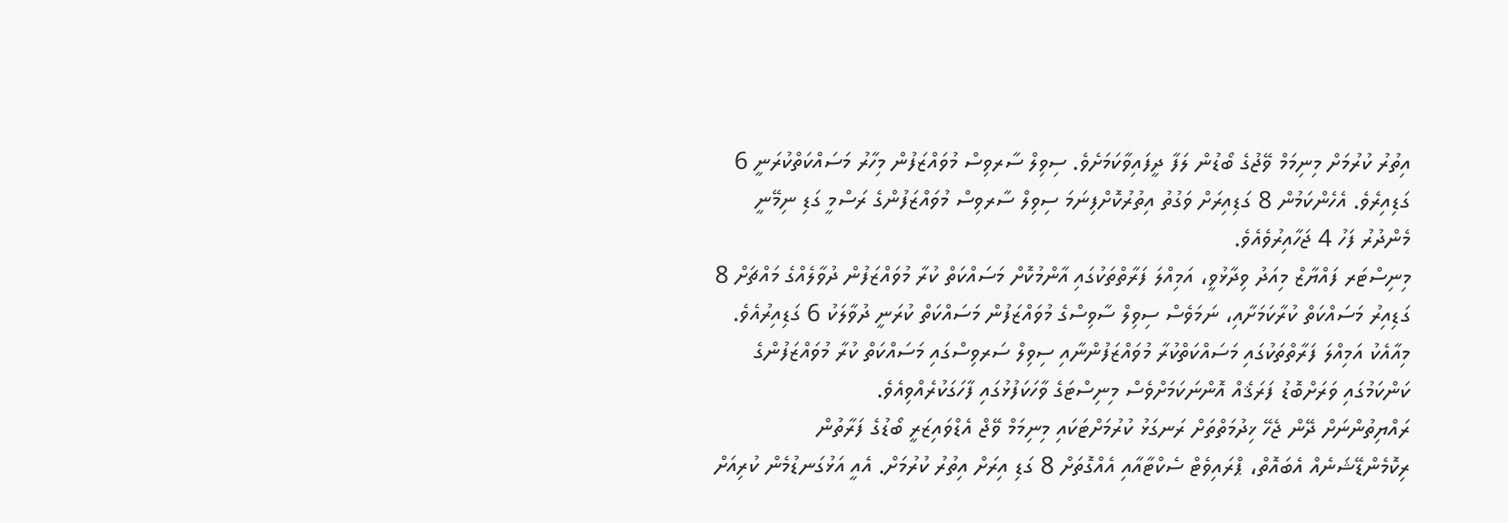އިތުރު ކުރުމަށް މިނިމަމް ވޭޖުގެ ބޯޑުން ލަފާ ދީފައިވާކަމަށެވެ. ސިވިލް ސާރވިސް މުވައްޒަފުން މިހާރު މަސައްކަތްކުރަނީ 6 ގަޑިއިރެވެ. އެހެންކަމުން 8 ގަޑިއިރަށް ވަގުތު އިތުރުކޮށްފިނަމަ ސިވިލް ސާރވިސް މުވައްޒަފުންގެ ރަސްމީ ގަޑި ނިމޭނީ މެންދުރު ފަހު 4 ޖަހާއިރުވެއެވެ.
މިނިސްޓަރ ފައްޔާޒް މިއަދު ވިދާޅުވީ، އަމިއްލަ ފަރާތްތަކުގައި އާންމުކޮށް މަސައްކަތް ކުރާ މުވައްޒަފުން ދުވާލެއްގެ މައްޗަށް 8 ގަޑިއިރު މަސައްކަތް ކުރާކަމަށާއި، ނަމަވެސް ސިވިލް ސާވިސްގެ މުވައްޒަފުން މަސައްކަތް ކުރަނީ ދުވާލަކު 6 ގަޑިއިރުއެވެ. މިއާއެކު އަމިއްލަ ފަރާތްތަކުގައި މަސައްކަތްކުރާ މުވައްޒަފުންނާއި ސިވިލް ސަރވިސްގައި މަސައްކަތް ކުރާ މުވައްޒަފުންގެ ކަންކަމުގައި ވަރަށްބޮޑު ފަރަޤެއް އޮންނަކަމަށްވެސް މިނިސްޓަގެ ވާހަކަފުޅުގައި ފާހަގަކުރެއްވިއެވެ.
ރައްޔިތުންނަށް ދޭން ޖެހޭ ޚިދުމަތްތަށް ރަނގަޅު ކުރުމަށްޓަކައި މިނިމަމް ވޭޖް އެޑްވައިޒަރީ ބޯޑުގެ ފަރާތުން ރިކޮމެންޑޭޝަނެއް އެބައޮތް، ޕްރައިވެޓް ސެކްޓާއާއި އެއްގޮތަށް 8 ގަޑި އިރަށް އިތުރު ކުރުމަށް. އެއީ އަޅުގަނޑުމެން ކުރިއަށް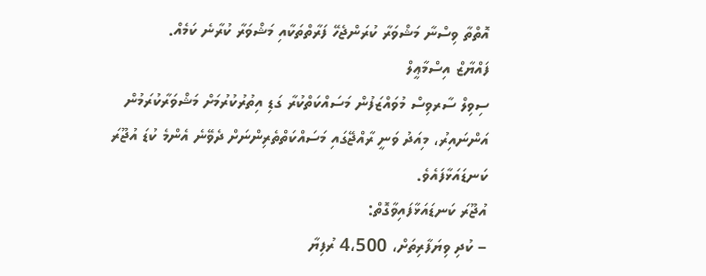އޮތްތާ ވިސްނާ މަޝްވަރާ ކުރަންޖެހޭ ފަރާތްތަކާއި މަޝްވަރާ ކުރާނެ ކަމެއް.
ފައްޔާޒް އިސްމާޢީލް
ސިވިލް ސާރވިސް މުވައްޒަފުން މަސައްކަތްކުރާ ގަޑި އިތުރުކުރުމަށް މަޝްވަރާކުރަމުން އަންނައިރު، މިއަދު ވަނީ ރާއްޖޭގައި މަސައްކަތްތެރިންނަށް ދެވޭނެ އެންމެ ކުޑަ އުޖޫރަ ކަނޑައަޅާފައެވެ.
އުޖޫރަ ކަނޑައަޅާފައިވާގޮތް:
– ކުދި ވިޔަފާރިތަށް، 4،500 ރުފިޔާ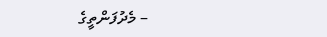– މެދުފަންތީގެ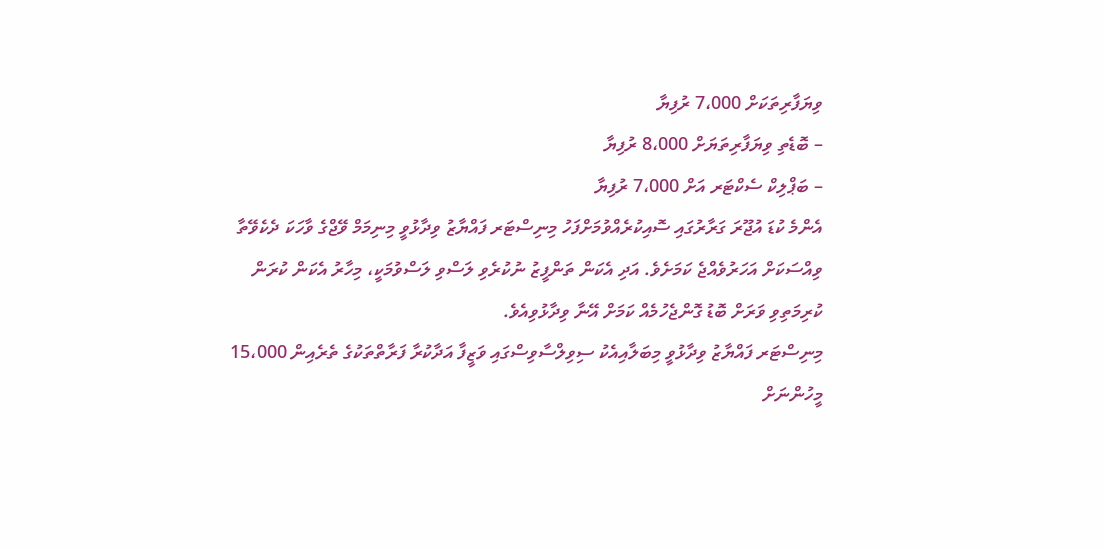ވިޔަފާރިތަކަށް 7،000 ރުފިޔާ
– ބޮޑެތި ވިޔަފާރިތަޔަށް 8،000 ރުފިޔާ
– ބަޕްލިކް ސެކްޓަރ އަށް 7،000 ރުފިޔާ
އެންމެ ކުޑަ އުޖޫރަ ގަރާރުގައި ސޮއިކުރެއްވުމަށްފަހު މިނިސްޓަރ ފައްޔާޒު ވިދާޅުވީ މިނިމަމް ވޭޖްގެ ވާހަކަ ދެކެވޭތާ ވިއްސަކަށް އަހަރުވެއްޖެ ކަމަށެވެ. އަދި އެކަން ތަންފީޒު ނުކުރެވި ލަސްވި ލަސްވުމަކީ، މިހާރު އެކަން ކުރަން ކުރިމަތިވި ވަރަށް ބޮޑު ގޮންޖެހުމެއް ކަމަށް އޭނާ ވިދާޅުވިއެވެ.
މިނިސްޓަރ ފައްޔާޒު ވިދާޅުވީ މިބަލާއިއެކު ސިވިލްސާވިސްގައި ވަޒީފާ އަދާކުރާ ފަރާތްތަކުގެ ތެރެއިން 15،000 މީހުންނަށް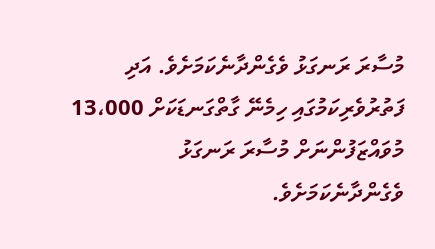މުސާރަ ރަނގަޅު ވެގެންދާނެކަމަށެވެ. އަދި ފަތުރުވެރިކަމުގައި ހިމެނޭ ގާތްގަނޑަކަށް 13،000 މުވައްޒަފުންނަށް މުސާރަ ރަނގަޅު ވެގެންދާނެކަމަށެވެ.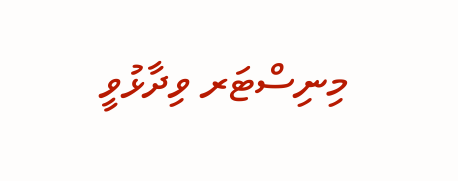މިނިސްޓަރ ވިދާޅުވީ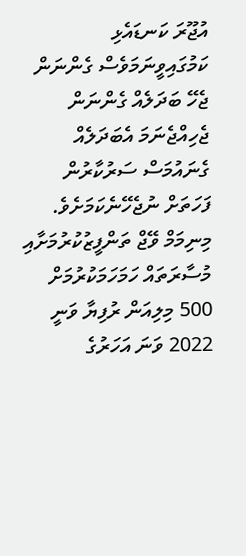އުޖޫރަ ކަނޑައެޅި ކަމުގައިވީނަމަވެސް ގެންނަން ޖެހޭ ބަދަލެއް ގެންނަން ޖެހިއްޖެނަމަ އެބަދަލެއް ގެނައުމަސް ސަރުކާރުން ފަހަތަށް ނުޖެހޭނެކަމަށެވެ.
މިނިމަމް ވޭޖް ތަންފީޒުކުރުމަށާއި މުސާރަތައް ހަމަހަމަކުރުމަށް 500 މިލިއަން ރުފިޔާ ވަނީ 2022 ވަނަ އަހަރުގެ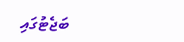ބަޖެޓުގައި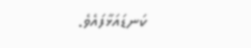ކަނޑައަޅާފައެވެ.